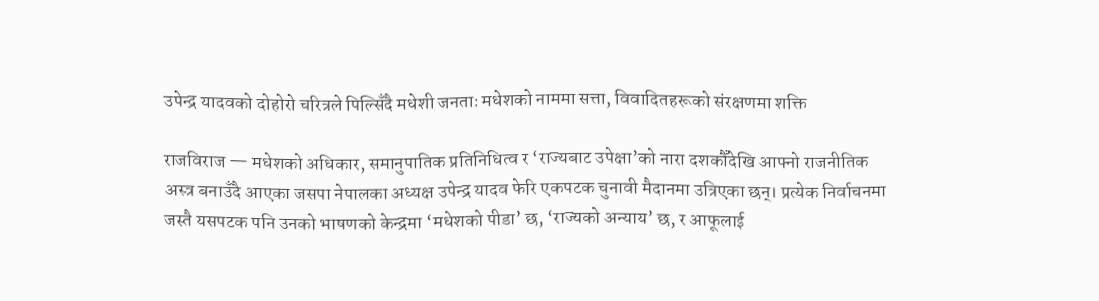उपेन्द्र यादवको दोहोरो चरित्रले पिल्सिँदै मधेशी जनताः मधेशको नाममा सत्ता, विवादितहरूको संरक्षणमा शक्ति

राजविराज — मधेशको अधिकार, समानुपातिक प्रतिनिधित्व र ‘राज्यबाट उपेक्षा’को नारा दशकौँदेखि आफ्नो राजनीतिक अस्त्र बनाउँदै आएका जसपा नेपालका अध्यक्ष उपेन्द्र यादव फेरि एकपटक चुनावी मैदानमा उत्रिएका छन्। प्रत्येक निर्वाचनमा जस्तै यसपटक पनि उनको भाषणको केन्द्रमा ‘मधेशको पीडा’ छ, ‘राज्यको अन्याय’ छ, र आफूलाई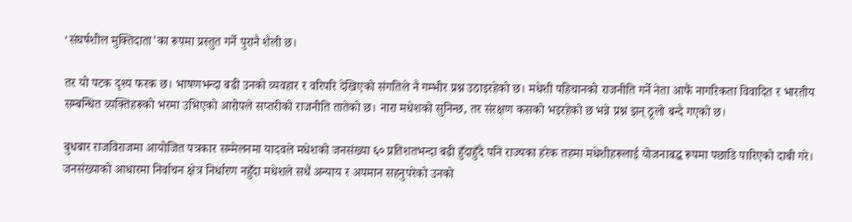‘संघर्षशील मुक्तिदाता’का रूपमा प्रस्तुत गर्ने पुरानै शैली छ।

तर यो पटक दृश्य फरक छ। भाषणभन्दा बढी उनको व्यवहार र वरिपरि देखिएको संगतिले नै गम्भीर प्रश्न उठाइरहेको छ। मधेशी पहिचानको राजनीति गर्ने नेता आफैं नागरिकता विवादित र भारतीय सम्बन्धित व्यक्तिहरूको भरमा उभिएको आरोपले सप्तरीको राजनीति तातेको छ। नारा मधेशको सुनिन्छ, तर संरक्षण कसको भइरहेको छ भन्ने प्रश्न झन् ठूलो बन्दै गएको छ।

बुधबार राजविराजमा आयोजित पत्रकार सम्मेलनमा यादवले मधेशको जनसंख्या ६० प्रतिशतभन्दा बढी हुँदाहुँदै पनि राज्यका हरेक तहमा मधेशीहरूलाई योजनाबद्ध रूपमा पछाडि पारिएको दाबी गरे। जनसंख्याको आधारमा निर्वाचन क्षेत्र निर्धारण नहुँदा मधेशले सधैं अन्याय र अपमान सहनुपरेको उनको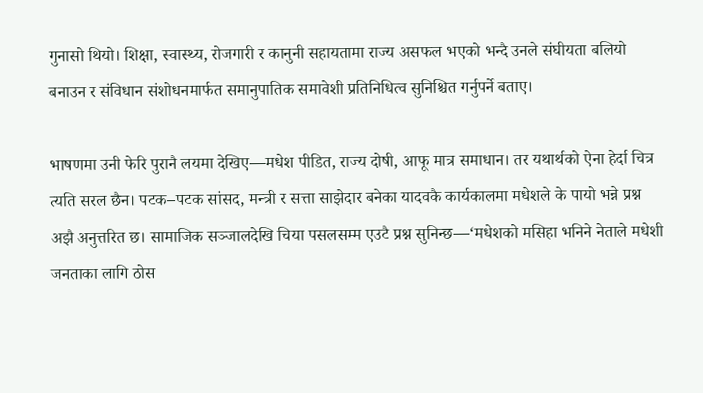गुनासो थियो। शिक्षा, स्वास्थ्य, रोजगारी र कानुनी सहायतामा राज्य असफल भएको भन्दै उनले संघीयता बलियो बनाउन र संविधान संशोधनमार्फत समानुपातिक समावेशी प्रतिनिधित्व सुनिश्चित गर्नुपर्ने बताए।

भाषणमा उनी फेरि पुरानै लयमा देखिए—मधेश पीडित, राज्य दोषी, आफू मात्र समाधान। तर यथार्थको ऐना हेर्दा चित्र त्यति सरल छैन। पटक–पटक सांसद, मन्त्री र सत्ता साझेदार बनेका यादवकै कार्यकालमा मधेशले के पायो भन्ने प्रश्न अझै अनुत्तरित छ। सामाजिक सञ्जालदेखि चिया पसलसम्म एउटै प्रश्न सुनिन्छ—‘मधेशको मसिहा भनिने नेताले मधेशी जनताका लागि ठोस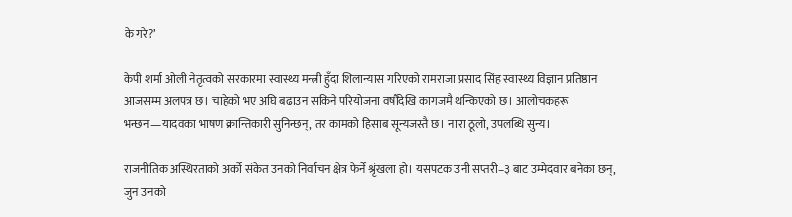के गरे?’

केपी शर्मा ओली नेतृत्वको सरकारमा स्वास्थ्य मन्त्री हुँदा शिलान्यास गरिएको रामराजा प्रसाद सिंह स्वास्थ्य विज्ञान प्रतिष्ठान आजसम्म अलपत्र छ। चाहेको भए अघि बढाउन सकिने परियोजना वर्षौंदेखि कागजमै थन्किएको छ। आलोचकहरू भन्छन—यादवका भाषण क्रान्तिकारी सुनिन्छन्, तर कामको हिसाब सून्यजस्तै छ। नारा ठूलो, उपलब्धि सुन्य।

राजनीतिक अस्थिरताको अर्को संकेत उनको निर्वाचन क्षेत्र फेर्ने श्रृंखला हो। यसपटक उनी सप्तरी–३ बाट उम्मेदवार बनेका छन्, जुन उनको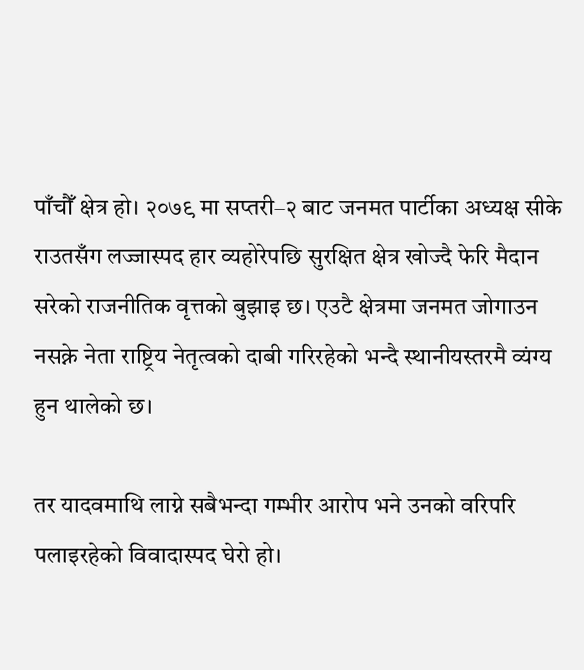पाँचौँ क्षेत्र हो। २०७९ मा सप्तरी–२ बाट जनमत पार्टीका अध्यक्ष सीके राउतसँग लज्जास्पद हार व्यहोरेपछि सुरक्षित क्षेत्र खोज्दै फेरि मैदान सरेको राजनीतिक वृत्तको बुझाइ छ। एउटै क्षेत्रमा जनमत जोगाउन नसक्ने नेता राष्ट्रिय नेतृत्वको दाबी गरिरहेको भन्दै स्थानीयस्तरमै व्यंग्य हुन थालेको छ।

तर यादवमाथि लाग्ने सबैभन्दा गम्भीर आरोप भने उनको वरिपरि पलाइरहेको विवादास्पद घेरो हो।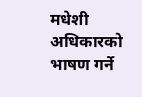मधेशी अधिकारको भाषण गर्ने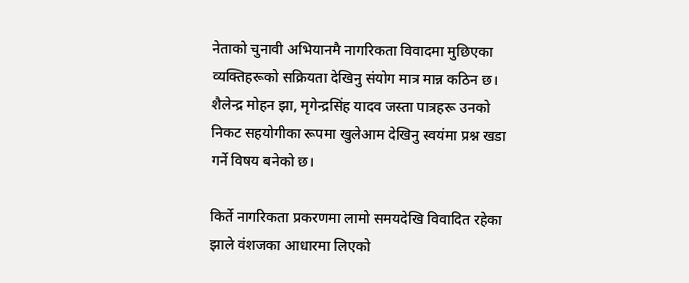नेताको चुनावी अभियानमै नागरिकता विवादमा मुछिएका व्यक्तिहरूको सक्रियता देखिनु संयोग मात्र मान्न कठिन छ। शैलेन्द्र मोहन झा, मृगेन्द्रसिंह यादव जस्ता पात्रहरू उनको निकट सहयोगीका रूपमा खुलेआम देखिनु स्वयंमा प्रश्न खडा गर्ने विषय बनेको छ।

किर्ते नागरिकता प्रकरणमा लामो समयदेखि विवादित रहेका झाले वंशजका आधारमा लिएको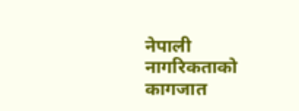नेपाली नागरिकताको कागजात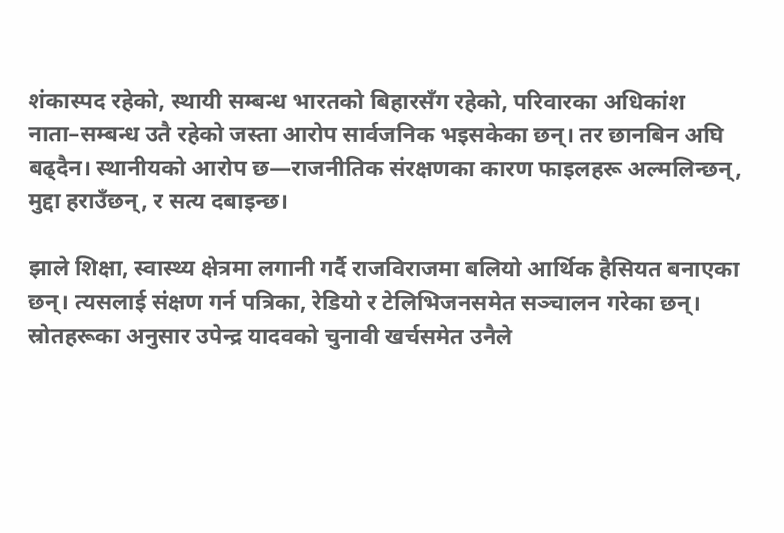शंकास्पद रहेको, स्थायी सम्बन्ध भारतको बिहारसँग रहेको, परिवारका अधिकांश नाता–सम्बन्ध उतै रहेको जस्ता आरोप सार्वजनिक भइसकेका छन्। तर छानबिन अघि बढ्दैन। स्थानीयको आरोप छ—राजनीतिक संरक्षणका कारण फाइलहरू अल्मलिन्छन्, मुद्दा हराउँछन्, र सत्य दबाइन्छ।

झाले शिक्षा, स्वास्थ्य क्षेत्रमा लगानी गर्दै राजविराजमा बलियो आर्थिक हैसियत बनाएका छन्। त्यसलाई संक्षण गर्न पत्रिका, रेडियो र टेलिभिजनसमेत सञ्चालन गरेका छन्। स्रोतहरूका अनुसार उपेन्द्र यादवको चुनावी खर्चसमेत उनैले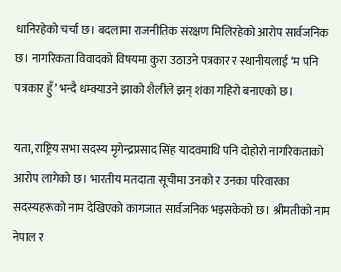धानिरहेको चर्चा छ। बदलामा राजनीतिक संरक्षण मिलिरहेको आरोप सार्वजनिक छ। नागरिकता विवादको विषयमा कुरा उठाउने पत्रकार र स्थानीयलाई ‘म पनि पत्रकार हुँ’ भन्दै धम्क्याउने झाको शैलीले झन् शंका गहिरो बनाएको छ।

यता, राष्ट्रिय सभा सदस्य मृगेन्द्रप्रसाद सिंह यादवमाथि पनि दोहोरो नागरिकताको आरोप लागेको छ। भारतीय मतदाता सूचीमा उनको र उनका परिवारका सदस्यहरूको नाम देखिएको कागजात सार्वजनिक भइसकेको छ। श्रीमतीको नाम नेपाल र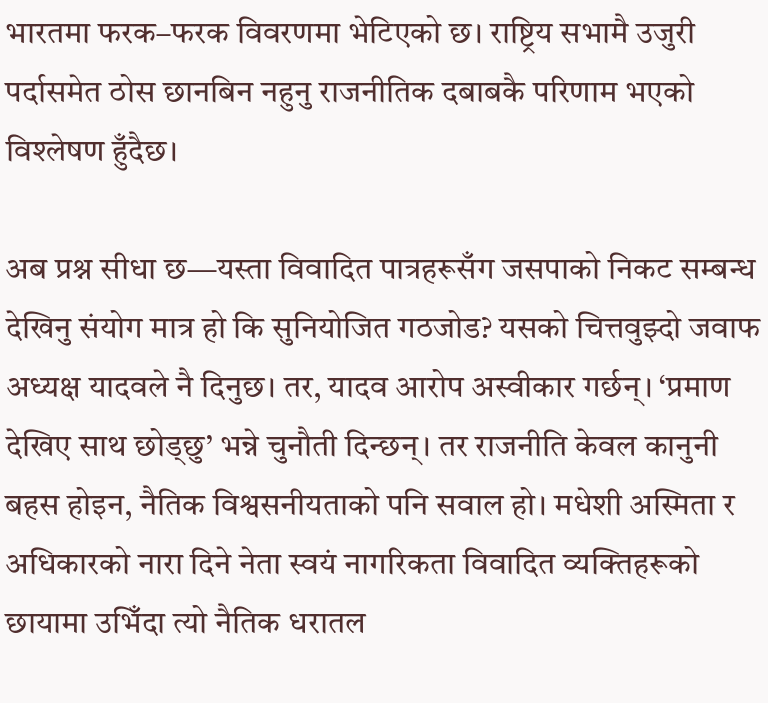भारतमा फरक–फरक विवरणमा भेटिएको छ। राष्ट्रिय सभामै उजुरी पर्दासमेत ठोस छानबिन नहुनु राजनीतिक दबाबकै परिणाम भएको विश्लेषण हुँदैछ।

अब प्रश्न सीधा छ—यस्ता विवादित पात्रहरूसँग जसपाको निकट सम्बन्ध देखिनु संयोग मात्र हो कि सुनियोजित गठजोड? यसको चित्तवुझ्दो जवाफ अध्यक्ष यादवले नै दिनुछ। तर, यादव आरोप अस्वीकार गर्छन्। ‘प्रमाण देखिए साथ छोड्छु’ भन्ने चुनौती दिन्छन्। तर राजनीति केवल कानुनी बहस होइन, नैतिक विश्वसनीयताको पनि सवाल हो। मधेशी अस्मिता र अधिकारको नारा दिने नेता स्वयं नागरिकता विवादित व्यक्तिहरूको छायामा उभिँदा त्यो नैतिक धरातल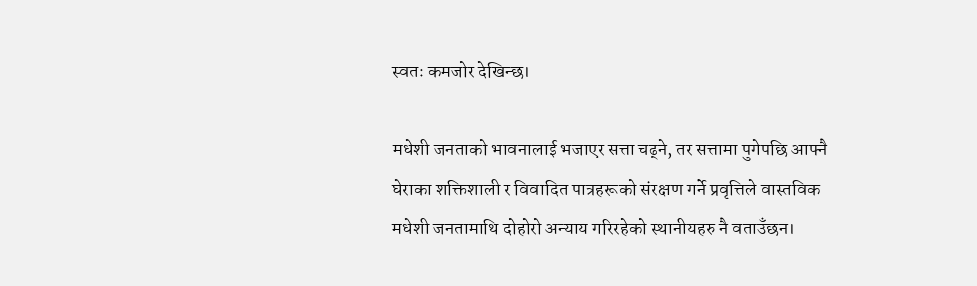स्वतः कमजोर देखिन्छ।

मधेशी जनताको भावनालाई भजाएर सत्ता चढ्ने, तर सत्तामा पुगेपछि आफ्नै घेराका शक्तिशाली र विवादित पात्रहरूको संरक्षण गर्ने प्रवृत्तिले वास्तविक मधेशी जनतामाथि दोहोरो अन्याय गरिरहेको स्थानीयहरु नै वताउँछन।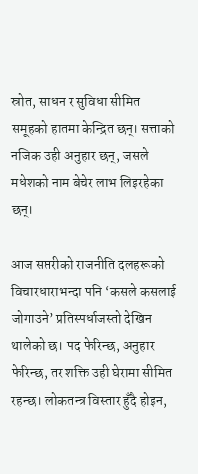स्रोत, साधन र सुविधा सीमित समूहको हातमा केन्द्रित छन्। सत्ताको नजिक उही अनुहार छन्, जसले मधेशको नाम बेचेर लाभ लिइरहेका छन्।

आज सप्तरीको राजनीति दलहरूको विचारधाराभन्दा पनि ‘कसले कसलाई जोगाउने’ प्रतिस्पर्धाजस्तो देखिन थालेको छ। पद फेरिन्छ, अनुहार फेरिन्छ, तर शक्ति उही घेरामा सीमित रहन्छ। लोकतन्त्र विस्तार हुँदै होइन,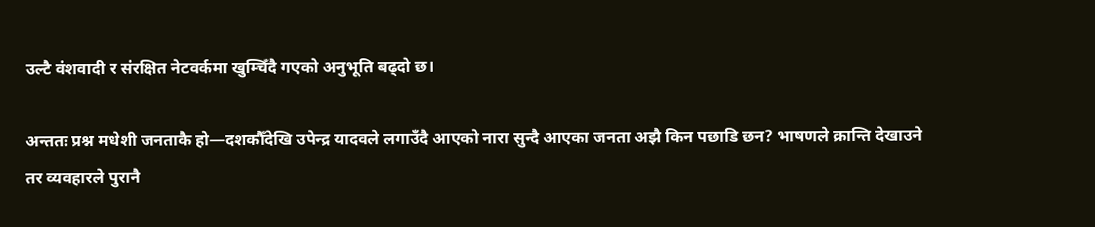उल्टै वंशवादी र संरक्षित नेटवर्कमा खुम्चिँदै गएको अनुभूति बढ्दो छ।

अन्ततः प्रश्न मधेशी जनताकै हो—दशकौँदेखि उपेन्द्र यादवले लगाउँदै आएको नारा सुन्दै आएका जनता अझै किन पछाडि छन? भाषणले क्रान्ति देखाउने तर व्यवहारले पुरानै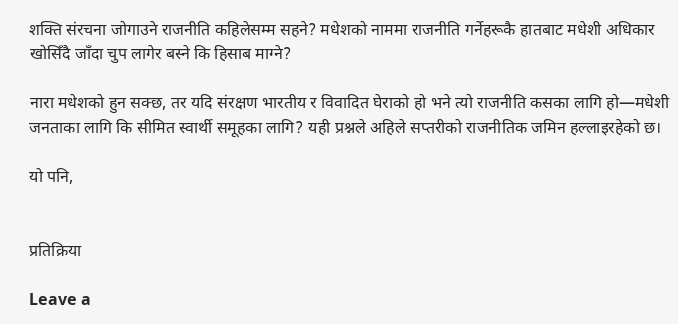शक्ति संरचना जोगाउने राजनीति कहिलेसम्म सहने? मधेशको नाममा राजनीति गर्नेहरूकै हातबाट मधेशी अधिकार खोसिँदै जाँदा चुप लागेर बस्ने कि हिसाब माग्ने?

नारा मधेशको हुन सक्छ, तर यदि संरक्षण भारतीय र विवादित घेराको हो भने त्यो राजनीति कसका लागि हो—मधेशी जनताका लागि कि सीमित स्वार्थी समूहका लागि? यही प्रश्नले अहिले सप्तरीको राजनीतिक जमिन हल्लाइरहेको छ।

यो पनि,


प्रतिक्रिया

Leave a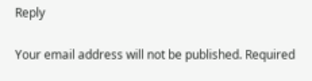Reply

Your email address will not be published. Required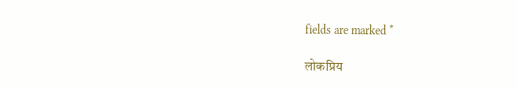fields are marked *

लोकप्रिय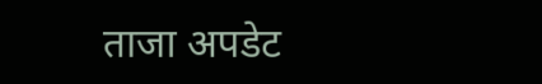ताजा अपडेट